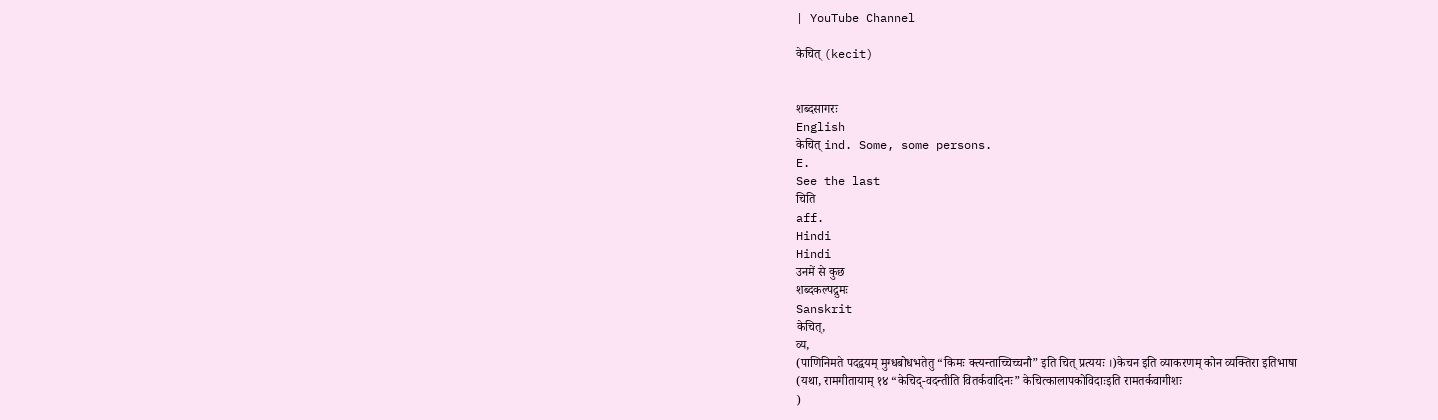| YouTube Channel

केचित् (kecit)


शब्दसागरः
English
केचित् ind. Some, some persons.
E.
See the last
चिति
aff.
Hindi
Hindi
उनमें से कुछ
शब्दकल्पद्रुमः
Sanskrit
केचित्,
व्य,
(पाणिनिमते पदद्वयम् मुग्धबोधभतेतु “किमः क्त्यन्ताच्चिच्चनौ” इति चित् प्रत्ययः ।)केचन इति व्याकरणम् कोन व्यक्तिरा इतिभाषा
(यथा, रामगीतायाम् १४ “केचिद्-वदन्तीति वितर्कवादिनः” केचित्कालापकोविदाःइति रामतर्कवागीशः
)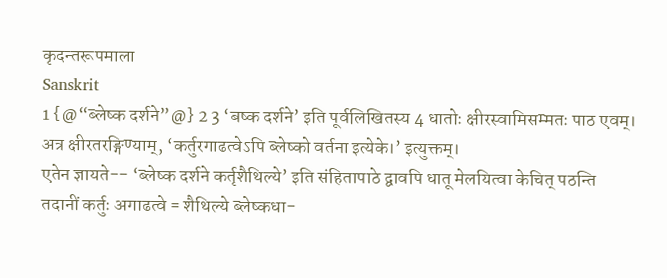कृदन्तरूपमाला
Sanskrit
1 {@“ब्लेष्क दर्शने”@} 2 3 ‘बष्क दर्शने’ इति पूर्वलिखितस्य 4 धातोः क्षीरस्वामिसम्मतः पाठ एवम्।
अत्र क्षीरतरङ्गिण्याम्, ‘कर्तुरगाढत्वेऽपि ब्लेष्को वर्तना इत्येके।’ इत्युक्तम्।
एतेन ज्ञायते-- ‘ब्लेष्क दर्शने कर्तृशैथिल्ये’ इति संहितापाठे द्वावपि धातू मेलयित्वा केचित् पठन्ति
तदानीं कर्तुः अगाढत्वे = शैथिल्ये ब्लेष्कधा-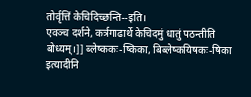तोर्वृत्तिं केचिदिच्छन्ति--इति।
एवञ्च दर्शने, कर्त्रगाढार्थे केचिदमुं धातुं पठन्तीति बोध्यम्।]] ब्लेष्ककः-ष्किका, बिब्लेष्कयिषकः-षिका
इत्यादीनि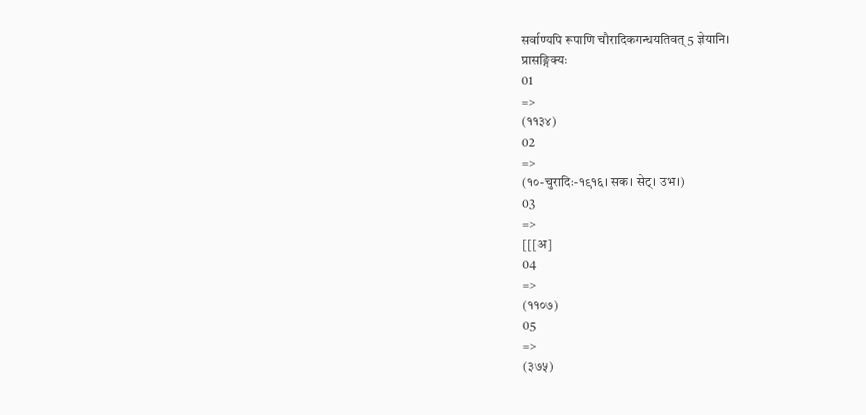सर्वाण्यपि रूपाणि चौरादिकगन्धयतिवत् 5 ज्ञेयानि।
प्रासङ्गिक्यः
01
=>
(११३४)
02
=>
(१०-चुरादिः-१९१६। सक। सेट्। उभ।)
03
=>
[[[अ]
04
=>
(११०७)
05
=>
(३७५)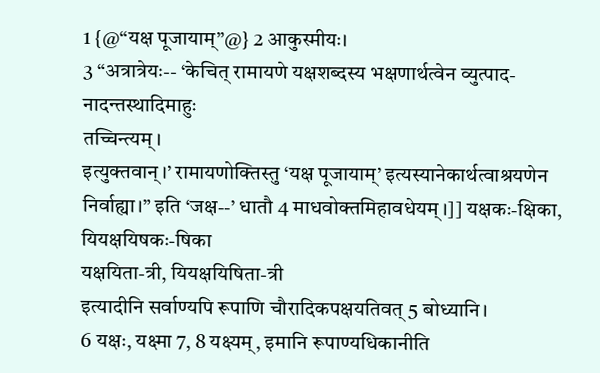1 {@“यक्ष पूजायाम्”@} 2 आकुस्मीयः।
3 “अत्रात्रेयः-- ‘केचित् रामायणे यक्षशब्दस्य भक्षणार्थत्वेन व्युत्पाद- नादन्तस्थादिमाहुः
तच्चिन्त्यम्।
इत्युक्तवान्।’ रामायणोक्तिस्तु ‘यक्ष पूजायाम्’ इत्यस्यानेकार्थत्वाश्रयणेन निर्वाह्या।” इति ‘जक्ष--’ धातौ 4 माधवोक्तमिहावधेयम्।]] यक्षकः-क्षिका, यियक्षयिषकः-षिका
यक्षयिता-त्री, यियक्षयिषिता-त्री
इत्यादीनि सर्वाण्यपि रूपाणि चौरादिकपक्षयतिवत् 5 बोध्यानि।
6 यक्षः, यक्ष्मा 7, 8 यक्ष्यम्, इमानि रूपाण्यधिकानीति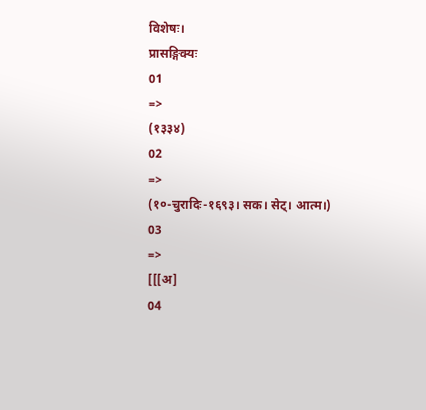विशेषः।
प्रासङ्गिक्यः
01
=>
(१३३४)
02
=>
(१०-चुरादिः-१६९३। सक। सेट्। आत्म।)
03
=>
[[[अ]
04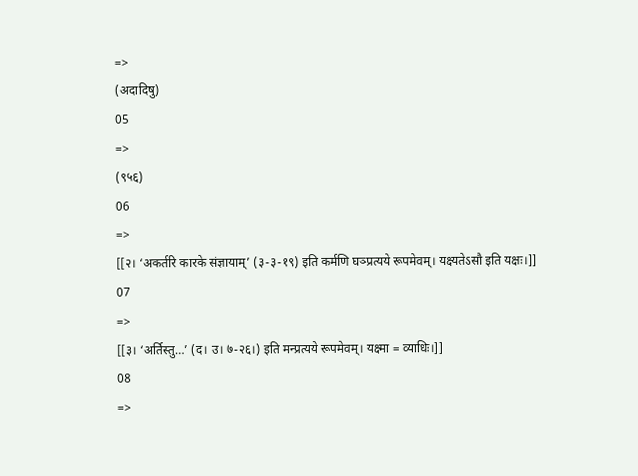=>
(अदादिषु)
05
=>
(९५६)
06
=>
[[२। ‘अकर्तरि कारके संज्ञायाम्’ (३-३-१९) इति कर्मणि घञ्प्रत्यये रूपमेवम्। यक्ष्यतेऽसौ इति यक्षः।]]
07
=>
[[३। ‘अर्तिस्तु…’ (द। उ। ७-२६।) इति मन्प्रत्यये रूपमेवम्। यक्ष्मा = व्याधिः।]]
08
=>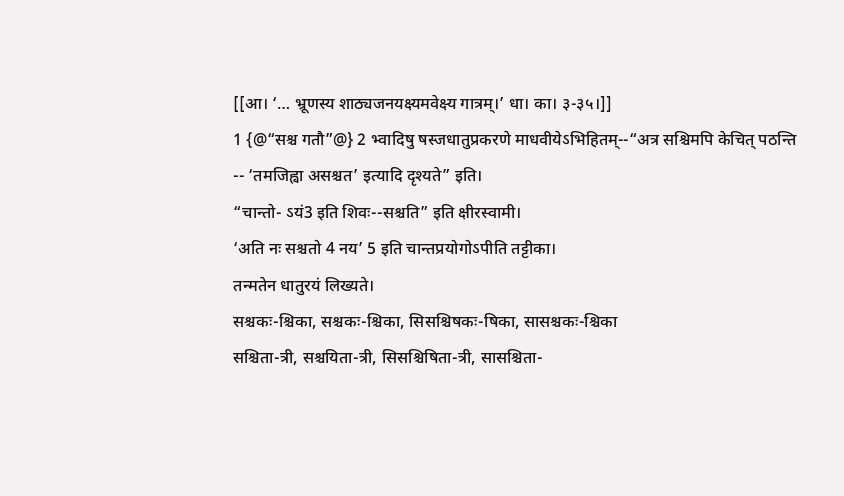[[आ। ‘… भ्रूणस्य शाठ्यजनयक्ष्यमवेक्ष्य गात्रम्।’ धा। का। ३-३५।]]
1 {@“सश्च गतौ”@} 2 भ्वादिषु षस्जधातुप्रकरणे माधवीयेऽभिहितम्--“अत्र सश्चिमपि केचित् पठन्ति
-- ‘तमजिह्वा असश्चत’ इत्यादि दृश्यते” इति।
“चान्तो- ऽयं3 इति शिवः--सश्चति” इति क्षीरस्वामी।
‘अति नः सश्चतो 4 नय’ 5 इति चान्तप्रयोगोऽपीति तट्टीका।
तन्मतेन धातुरयं लिख्यते।
सश्चकः-श्चिका, सश्चकः-श्चिका, सिसश्चिषकः-षिका, सासश्चकः-श्चिका
सश्चिता-त्री, सश्चयिता-त्री, सिसश्चिषिता-त्री, सासश्चिता-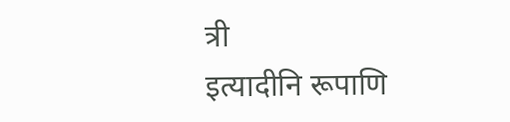त्री
इत्यादीनि रूपाणि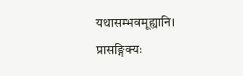यथासम्भवमूह्यानि।
प्रासङ्गिक्यः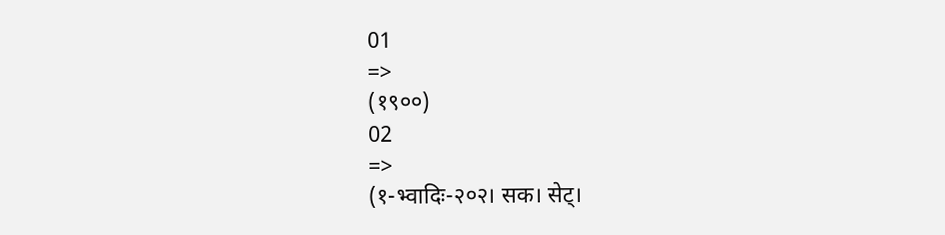01
=>
(१९००)
02
=>
(१-भ्वादिः-२०२। सक। सेट्।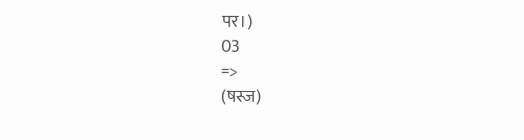पर।)
03
=>
(षस्ज)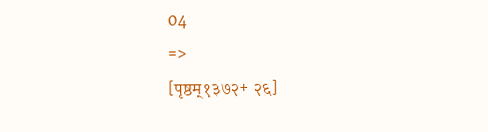04
=>
[पृष्ठम्१३७२+ २६]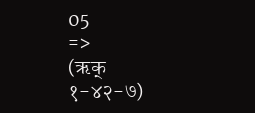05
=>
(ऋक् १-४२-७)